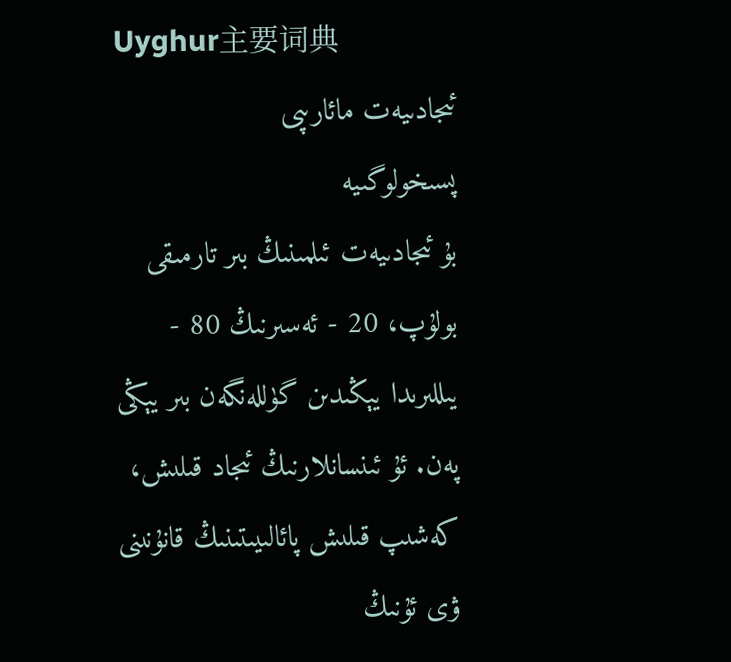Uyghur主要词典
ئىجادىيەت مائارىپى
پسىخولوگىيە
بۇ ئىجادىيەت ئىلمىنىڭ بىر تارمىقى بولۇپ، 20 - ئەسىرنىڭ 80 - يىللىرىدا يېڭىدىن گۈللەنگەن بىر يېڭى پەن. ئۇ ئىنسانلارنىڭ ئىجاد قىلىش، كەشىپ قىلىش پائالىيىتىنىڭ قانۇنىنى ۋى ئۇنىڭ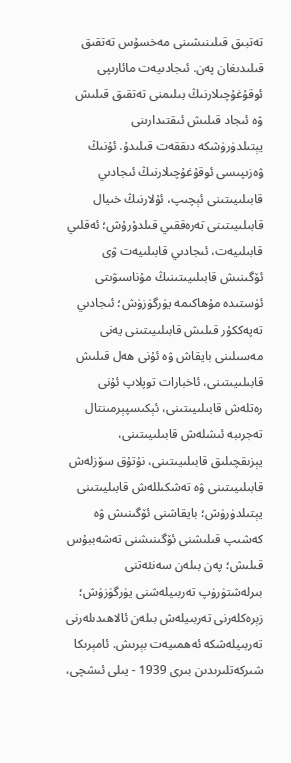تەتبىق قىلىنىشىنى مەخسۇس تەتقىق قىلىدىغان پەن. ئىجادىيەت مائارىپى ئوقۇغۇچىلارنىڭ بىلىمنى تەتقىق قىلىش ۋە ئىجاد قىلىش ئىقتىدارىنى يېتىلدۈرۈشكە دىققەت قىلىدۇ. ئۇنىڭ ۋەزىپىسى ئوقۇغۇچىلارنىڭ ئىجادىي قابىلىيىتىنى ئېچىپ، ئۇلارنىڭ خىيال قابىلىيىتىنى تەرەققىي قىلدۇرۇش؛ ئەقلىي قابىلىيەت، ئىجادىي قابىلىيەت ۋى ئۆگىنىش قابىلىيىتىنىڭ مۇناسىۋىتى ئۈستىدە مۇھاكىمە يۈرگۈزۈش؛ ئىجادىي تەپەككۇر قىلىش قابىلىيىتىنى يەنى مەسىلىنى بايقاش ۋە ئۇنى ھەل قىلىش قابىلىيىتىنى، ئاخبارات توپلاپ ئۇنى رەتلەش قابىلىيىتىنى، ئېكىسپېرمىنتال تەجرىبە ئىشلەش قابىلىيىتىنى، يېزىقچىلىق قابىلىيىتىنى، نۇتۇق سۆزلەش قابىلىيىتىنى ۋە تەشكىللەش قابىليىتىنى يېتىلدۈرۈش؛ بايقاشنى ئۆگىنىش ۋە كەشىپ قىلىشنى ئۆگىنىشنى تەشەببۇس قىلىش؛ پەن بىلەن سەنئەتنى بىرلەشتۈرۈپ تەربىيلەشنى يۈرگۈزۈش؛ زېرەكلەرنى تەربىيلەش بىلەن ئالاھىدىلەرنى تەربىيلەشكە ئەھمىيەت بېرىش. ئامېرىكا شىركەتلىرىدىن بىرى 1939 - يىلى ئىشچى،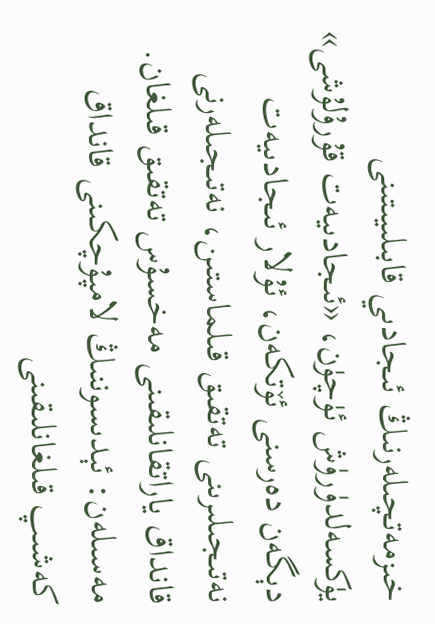خىزمەتچىلەرنىڭ ئىجادىي قابىلىيىتىنى يۈكسەلدۈرۈش ئۈچۈن، «ئىجادىيەت قۇرۇلۇشى» دېگەن دەرسنى ئۆتكەن، ئۇلار ئىجادىيەت نەتىجىلىرىنى تەتقىق قىلماستىن، نەتىجىلەرنى قانداق ياراتقانلىقىنى مەخسۇس تەتقىق قىلغان. مەسىلەن: ئېدىسوننىڭ لامپۇچكىنى قانداق كەشىپ قىلغانلىقىنى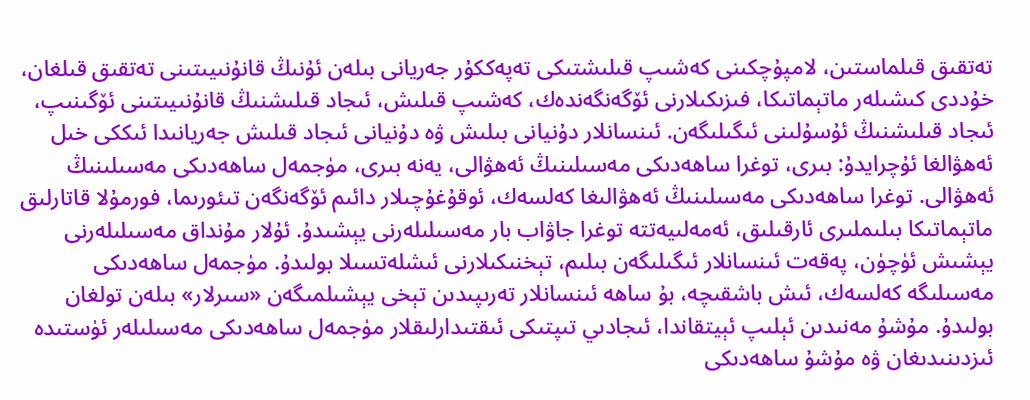تەتقىق قىلماستىن، لامپۇچكىنى كەشىپ قىلىشتىكى تەپەككۇر جەريانى بىلەن ئۇنىڭ قانۇنىيىتىنى تەتقىق قىلغان، خۇددى كىشىلەر ماتېماتىكا، فىزىكىلارنى ئۆگەنگەندەك، كەشىپ قىلىش، ئىجاد قىلىشنىڭ قانۇنىيىتىنى ئۆگىنىپ، ئىجاد قىلىشنىڭ ئۇسۇلىنى ئىگىلىگەن. ئىنسانلار دۇنيانى بىلىش ۋە دۇنيانى ئىجاد قىلىش جەريانىدا ئىككى خىل ئەھۋالغا ئۇچرايدۇ: بىرى، توغرا ساھەدىكى مەسىلىنىڭ ئەھۋالى، يەنە بىرى، مۈجمەل ساھەدىكى مەسىلىنىڭ ئەھۋالى. توغرا ساھەدىكى مەسىلىنىڭ ئەھۋالىغا كەلسەك، ئوقۇغۇچىلار دائىم ئۆگەنگەن تىئورىما، فورمۇلا قاتارلىق ماتېماتىكا بىلىملىرى ئارقىلىق، ئەمەلىيەتتە توغرا جاۋاب بار مەسىلىلەرنى يېشىدۇ. ئۇلار مۇنداق مەسىلىلەرنى يېشىش ئۈچۈن، پەقەت ئىنسانلار ئىگىلىگەن بىلىم، تېخنىكىلارنى ئىشلەتسىلا بولىدۇ. مۈجمەل ساھەدىكى مەسىلىگە كەلسەك، ئىش باشقىچە، بۇ ساھە ئىنسانلار تەرىپىدىن تېخى يېشىلمىگەن «سىرلار» بىلەن تولغان بولىدۇ. مۇشۇ مەنىدىن ئېلىپ ئېيتقاندا، ئىجادىي تىپتىكى ئىقتىدارلىقلار مۈجمەل ساھەدىكى مەسىلىلەر ئۈستىدە ئىزدىنىدىغان ۋە مۇشۇ ساھەدىكى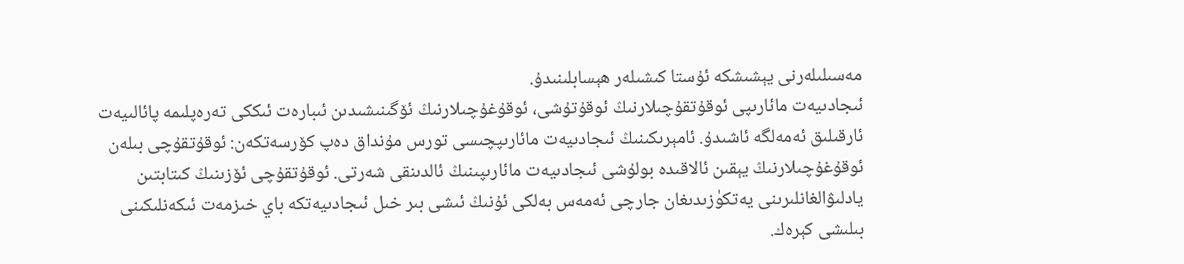مەسىلىلەرنى يېشىشكە ئۇستا كىشىلەر ھېسابلىنىدۇ.
ئىجادىيەت مائارىپى ئوقۇتقۇچىلارنىڭ ئوقۇتۇشى، ئوقۇغۇچىلارنىڭ ئۆگىنىشىدىن ئىبارەت ئىككى تەرەپلىمە پائالىيەت ئارقىلىق ئەمەلگە ئاشىدۇ. ئامېرىكىنىڭ ئىجادىيەت مائارىپچىسى تورس مۇنداق دەپ كۆرسەتكەن: ئوقۇتقۇچى بىلەن ئوقۇغۇچىلارنىڭ يېقىن ئالاقىدە بولۇشى ئىجادىيەت مائارىپىنىڭ ئالدىنقى شەرتى. ئوقۇتقۇچى ئۆزىنىڭ كىتابتىن يادلىۋالغانلىرىنى يەتكۈزىدىغان جارچى ئەمەس بەلكى ئۇنىڭ ئىشى بىر خىل ئىجادىيەتكە باي خىزمەت ئىكەنلىكىنى بىلىشى كېرەك.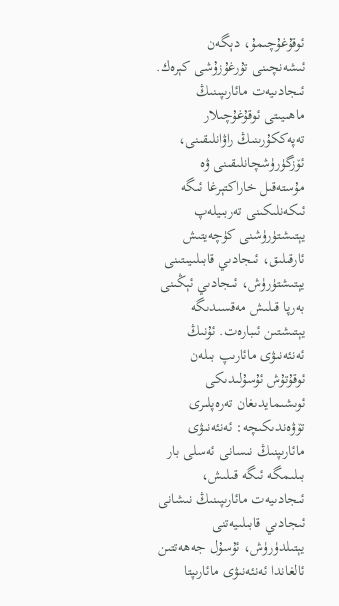ئوقۇغۇچىمۇ، دېگەن ئىشەنچىنى تۇرغۇزۇشى كېرەك. ئىجادىيەت مائارىپىنىڭ ماھىيىتى ئوقۇغۇچىلار تەپەككۇرىنىڭ راۋانلىقىنى، ئۆزگۈرۈشچانلىقىنى ۋە مۇستەقىل خاراكتېرغا ئىگە ئىكەنلىكىنى تەربىيلەپ يېتىشتۈرۈشنى كۈچەيتىش ئارقىلىق، ئىجادىي قابىلىيىتىنى يېتىشتۈرۈش، ئىجادىي ئېڭىنى بەرپا قىلىش مەقسىدىگە يېتىشتىن ئىبارەت. ئۇنىڭ ئەنئەنىۋى مائارىپ بىلەن ئوقۇتۇش ئۇسۇلىدىكى ئوىشىمايدىغان تەرەپلىرى تۆۋەندىكىچە: ئەنئەنىۋى مائارىپنىڭ نىسانى ئەسلى بار بىلىمگە ئىگە قىلىش، ئىجادىيەت مائارىپىنىڭ نىشانى ئىجادىي قابىلىيەتنى يېتىلدۈرۈش، ئۇسۇل جەھەتتىن ئالغاندا ئەنئەنىۋى مائارىپتا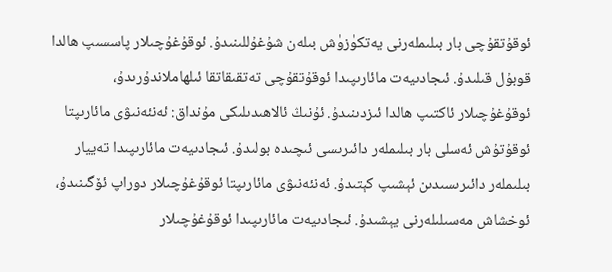ئوقۇتقۇچى بار بىلىملەرنى يەتكۈزۈش بىلەن شۇغۇللىنىدۇ. ئوقۇغۇچىلار پاسسىپ ھالدا قوبۇل قىلىدۇ. ئىجادىيەت مائارىپىدا ئوقۇتقۇچى تەتقىقاتقا ئىلھاملاندۇرىدۇ، ئوقۇغۇچىلار ئاكتىپ ھالدا ئىزدىنىدۇ. ئۇنىڭ ئالاھىدىلىكى مۇنداق: ئەنئەنىۋى مائارىپتا ئوقۇتۇش ئەسلى بار بىلىملەر دائىرىسى ئىچىدە بولىدۇ. ئىجادىيەت مائارىپىدا تەييار بىلىملەر دائىرىسىدىن ئېشىپ كېتىدۇ. ئەنئەنىۋى مائارىپتا ئوقۇغۇچىلار دوراپ ئۆگىنىدۇ، ئوخشاش مەسىلىلەرنى يېشىدۇ. ئىجادىيەت مائارىپىدا ئوقۇغۇچىلار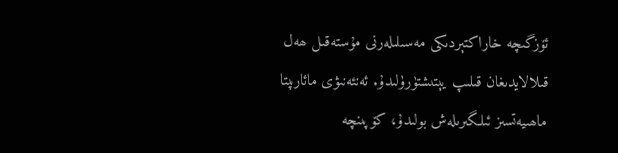ئۆزگىچە خاراكتېردىكى مەسىلىلەرنى مۇستەقىل ھەل قىلالايدىغان قىلىپ يېتىشتۈرۈلىدۇ. ئەنئەنىۋى مائارىپتا ماھىيەتسىز ئىلگىرىلەش بولىدۇ، كۆپىنچە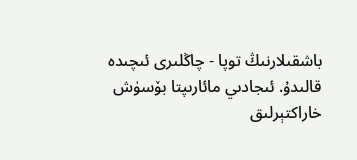باشقىلارنىڭ توپا - چاڭلىرى ئىچىدە قالىدۇ. ئىجادىي مائارىپتا بۆسۈش خاراكتېرلىق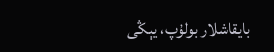بايقاشلار بولۇپ، يېڭى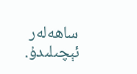ساھەلەر ئېچىلىدۇ.